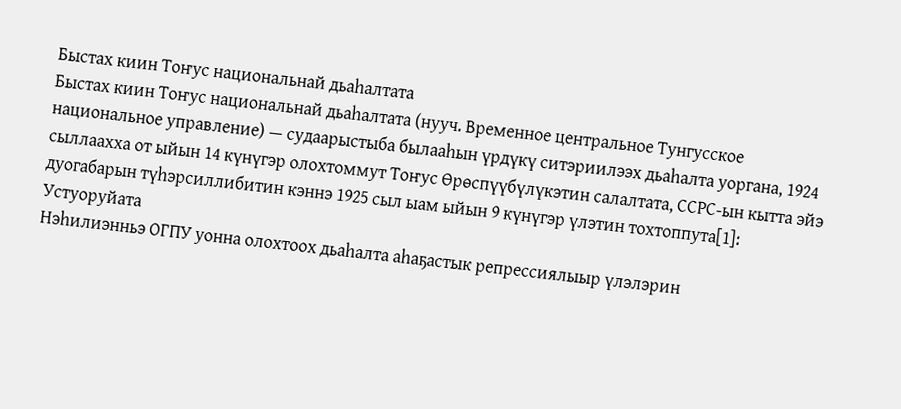Быстах киин Тоҥус национальнай дьаһалтата
Быстах киин Тоҥус национальнай дьаһалтата (нууч. Временное центральное Тунгусское национальное управление) — судаарыстыба былааһын үрдүкү ситэриилээх дьаһалта уоргана, 1924 сыллаахха от ыйын 14 күнүгэр олохтоммут Тоҥус Өрөспүүбүлүкэтин салалтата, ССРС-ын кытта эйэ дуогабарын түһэрсиллибитин кэннэ 1925 сыл ыам ыйын 9 күнүгэр үлэтин тохтоппута[1]:
Устуоруйата
Нэһилиэнньэ ОГПУ уонна олохтоох дьаһалта аһаҕастык репрессиялыыр үлэлэрин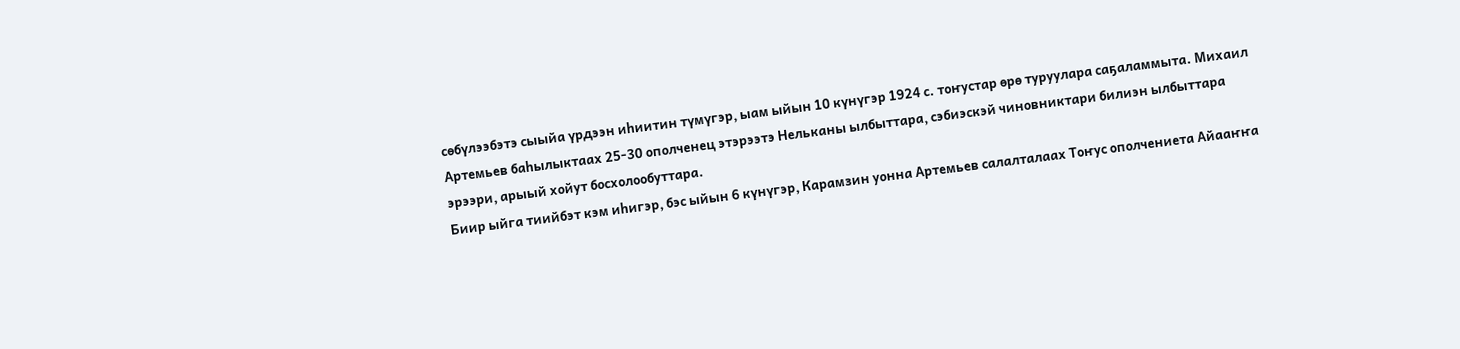сөбүлээбэтэ сыыйа үрдээн иһиитин түмүгэр, ыам ыйын 10 күнүгэр 1924 с. тоҥустар өрө туруулара саҕаламмыта. Михаил Артемьев баһылыктаах 25-30 ополченец этэрээтэ Нельканы ылбыттара, сэбиэскэй чиновниктари билиэн ылбыттара эрээри, арыый хойут босхолообуттара.
Биир ыйга тиийбэт кэм иһигэр, бэс ыйын 6 күнүгэр, Карамзин уонна Артемьев салалталаах Тоҥус ополчениета Айааҥҥа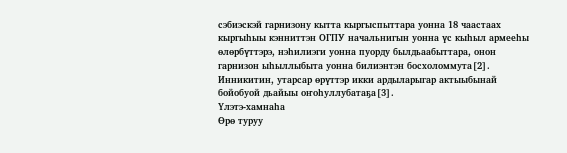сэбиэскэй гарнизону кытта кыргыспыттара уонна 18 чаастаах кыргыһыы кэнниттэн ОГПУ начальнигын уонна үс кыһыл армееһы өлөрбүттэрэ, нэһилиэги уонна пуорду былдьаабыттара, онон гарнизон ыһыллыбыта уонна билиэнтэн босхоломмута[2]. Инникитин, утарсар өрүттэр икки ардыларыгар актыыбынай бойобуой дьайыы оҥоһуллубатаҕа[3].
Үлэтэ-хамнаһа
Өрө туруу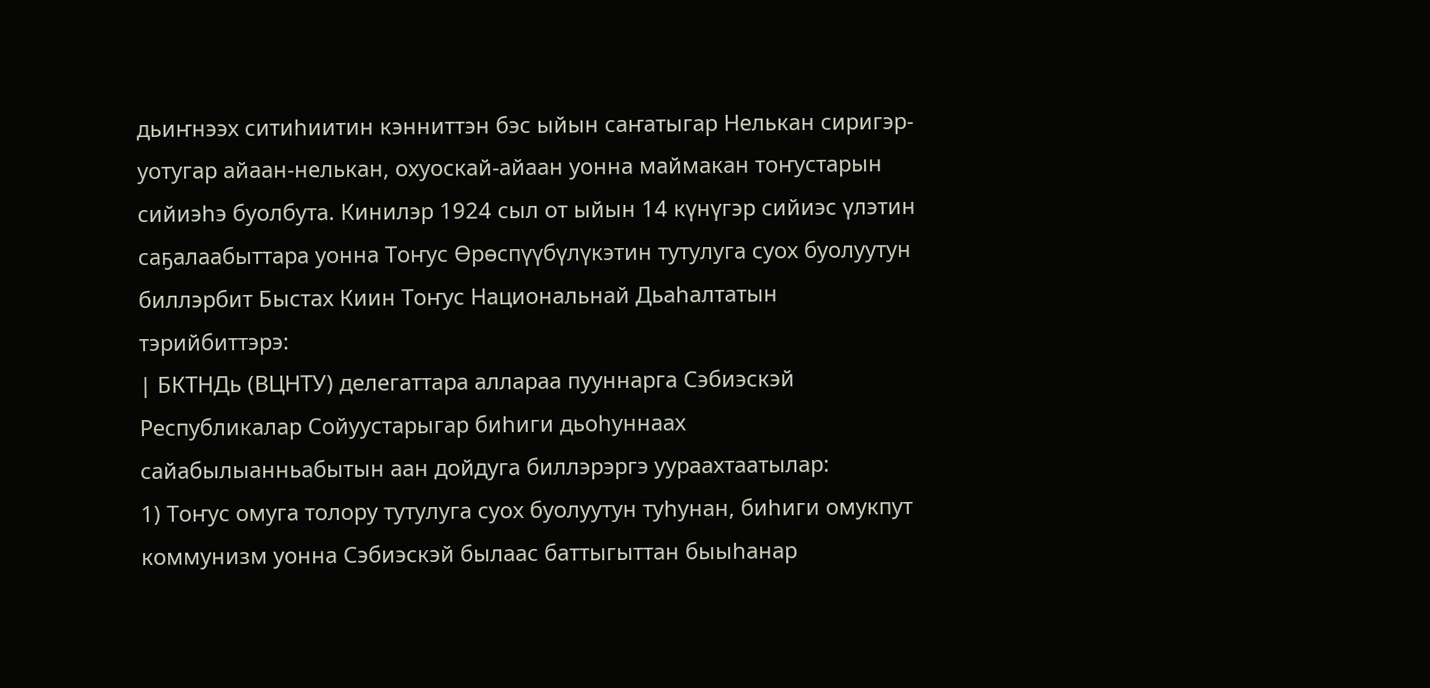дьиҥнээх ситиһиитин кэнниттэн бэс ыйын саҥатыгар Нелькан сиригэр-уотугар айаан-нелькан, охуоскай-айаан уонна маймакан тоҥустарын сийиэһэ буолбута. Кинилэр 1924 сыл от ыйын 14 күнүгэр сийиэс үлэтин саҕалаабыттара уонна Тоҥус Өрөспүүбүлүкэтин тутулуга суох буолуутун биллэрбит Быстах Киин Тоҥус Национальнай Дьаһалтатын тэрийбиттэрэ:
| БКТНДь (ВЦНТУ) делегаттара аллараа пууннарга Сэбиэскэй Республикалар Сойуустарыгар биһиги дьоһуннаах сайабылыанньабытын аан дойдуга биллэрэргэ уураахтаатылар:
1) Тоҥус омуга толору тутулуга суох буолуутун туһунан, биһиги омукпут коммунизм уонна Сэбиэскэй былаас баттыгыттан быыһанар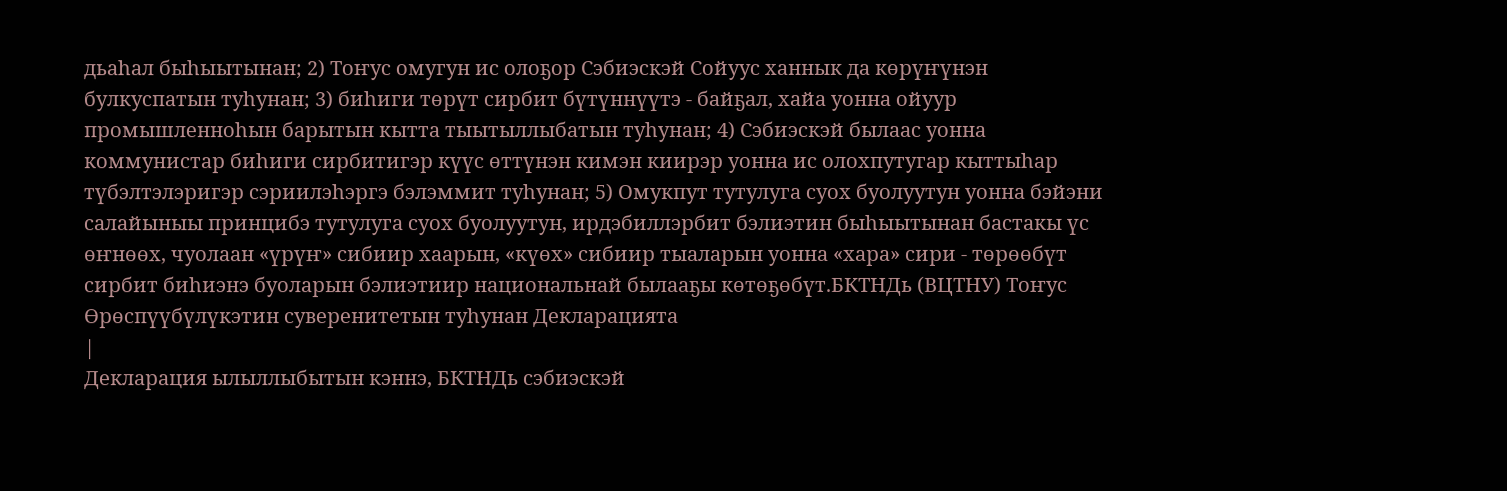дьаһал быһыытынан; 2) Тоҥус омугун ис олоҕор Сэбиэскэй Сойуус ханнык да көрүҥүнэн булкуспатын туһунан; 3) биһиги төрүт сирбит бүтүннүүтэ - байҕал, хайа уонна ойуур промышленноһын барытын кытта тыытыллыбатын туһунан; 4) Сэбиэскэй былаас уонна коммунистар биһиги сирбитигэр күүс өттүнэн кимэн киирэр уонна ис олохпутугар кыттыһар түбэлтэлэригэр сэриилэһэргэ бэлэммит туһунан; 5) Омукпут тутулуга суох буолуутун уонна бэйэни салайыныы принцибэ тутулуга суох буолуутун, ирдэбиллэрбит бэлиэтин быһыытынан бастакы үс өҥнөөх, чуолаан «үрүҥ» сибиир хаарын, «күөх» сибиир тыаларын уонна «хара» сири - төрөөбүт сирбит биһиэнэ буоларын бэлиэтиир национальнай былааҕы көтөҕөбүт.БКТНДь (ВЦТНУ) Тоҥус Өрөспүүбүлүкэтин суверенитетын туһунан Декларацията
|
Декларация ылыллыбытын кэннэ, БКТНДь сэбиэскэй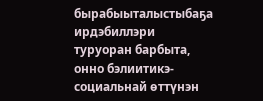бырабыыталыстыбаҕа ирдэбиллэри туруоран барбыта, онно бэлиитикэ-социальнай өттүнэн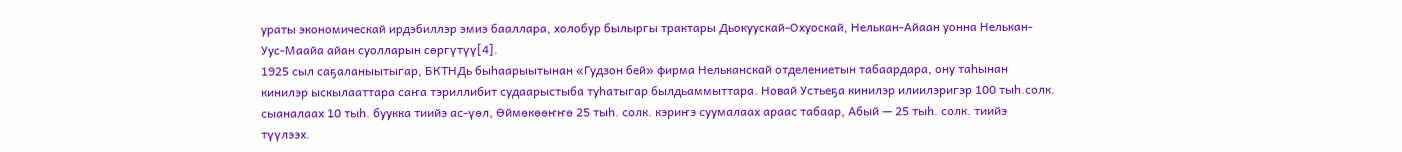ураты экономическай ирдэбиллэр эмиэ бааллара, холобур былыргы трактары Дьокуускай-Охуоскай, Нелькан-Айаан уонна Нелькан-Уус-Маайа айан суолларын сөргүтүү[4].
1925 сыл саҕаланыытыгар, БКТНДь быһаарыытынан «Гудзон бей» фирма Нельканскай отделениетын табаардара, ону таһынан кинилэр ыскылааттара саҥа тэриллибит судаарыстыба туһатыгар былдьаммыттара. Новай Устьеҕа кинилэр илиилэригэр 100 тыһ.солк. сыаналаах 10 тыһ. буукка тиийэ ас-үөл, Өймөкөөҥҥө 25 тыһ. солк. кэриҥэ суумалаах араас табаар, Абый — 25 тыһ. солк. тиийэ түүлээх.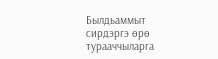Былдьаммыт сирдэргэ өрө турааччыларга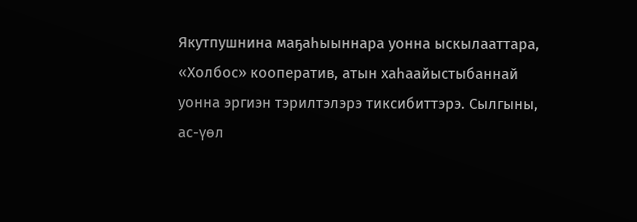Якутпушнина маҕаһыыннара уонна ыскылааттара, «Холбос» кооператив, атын хаһаайыстыбаннай уонна эргиэн тэрилтэлэрэ тиксибиттэрэ. Сылгыны, ас-үөл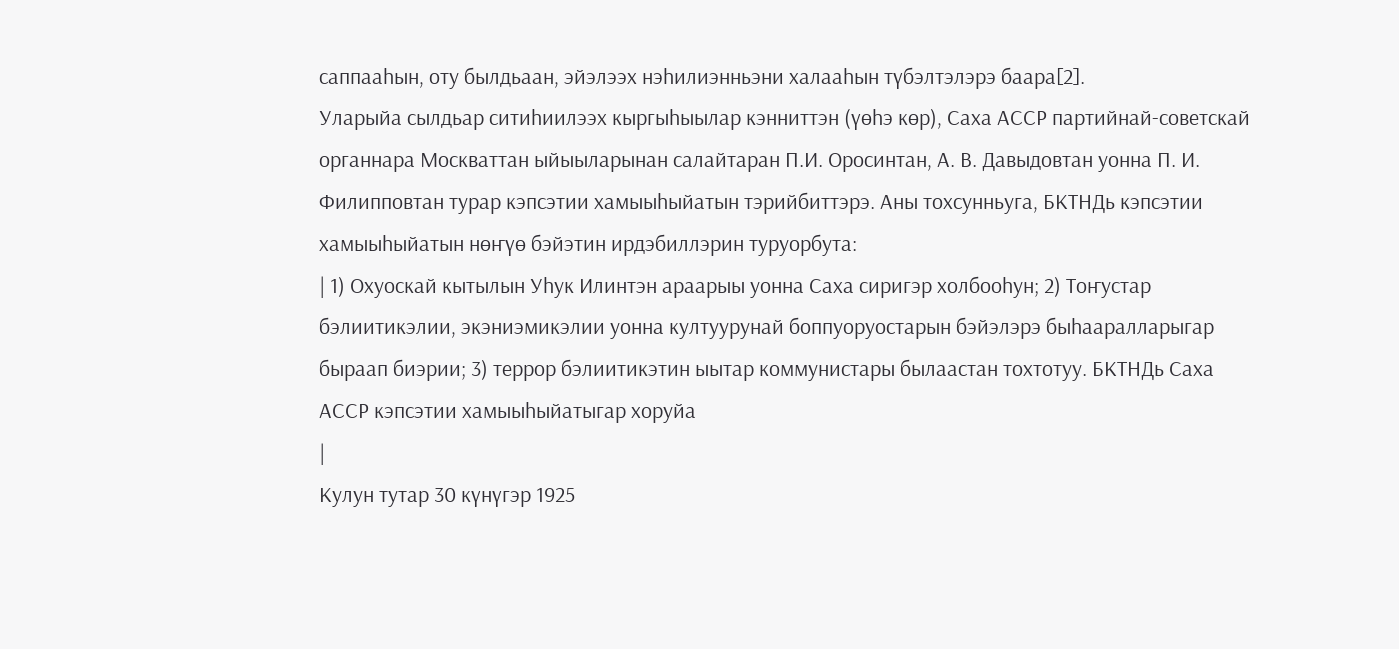саппааһын, оту былдьаан, эйэлээх нэһилиэнньэни халааһын түбэлтэлэрэ баара[2].
Уларыйа сылдьар ситиһиилээх кыргыһыылар кэнниттэн (үөһэ көр), Саха АССР партийнай-советскай органнара Москваттан ыйыыларынан салайтаран П.И. Оросинтан, А. В. Давыдовтан уонна П. И. Филипповтан турар кэпсэтии хамыыһыйатын тэрийбиттэрэ. Аны тохсунньуга, БКТНДь кэпсэтии хамыыһыйатын нөҥүө бэйэтин ирдэбиллэрин туруорбута:
| 1) Охуоскай кытылын Уһук Илинтэн араарыы уонна Саха сиригэр холбооһун; 2) Тоҥустар бэлиитикэлии, экэниэмикэлии уонна култуурунай боппуоруостарын бэйэлэрэ быһааралларыгар быраап биэрии; 3) террор бэлиитикэтин ыытар коммунистары былаастан тохтотуу. БКТНДь Саха АССР кэпсэтии хамыыһыйатыгар хоруйа
|
Кулун тутар 30 күнүгэр 1925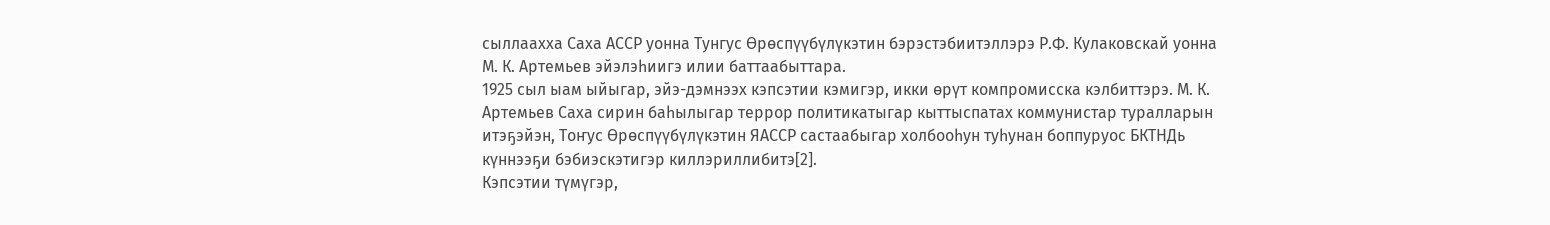сыллаахха Саха АССР уонна Тунгус Өрөспүүбүлүкэтин бэрэстэбиитэллэрэ Р.Ф. Кулаковскай уонна М. К. Артемьев эйэлэһиигэ илии баттаабыттара.
1925 сыл ыам ыйыгар, эйэ-дэмнээх кэпсэтии кэмигэр, икки өрүт компромисска кэлбиттэрэ. М. К. Артемьев Саха сирин баһылыгар террор политикатыгар кыттыспатах коммунистар туралларын итэҕэйэн, Тоҥус Өрөспүүбүлүкэтин ЯАССР састаабыгар холбооһун туһунан боппуруос БКТНДь күннээҕи бэбиэскэтигэр киллэриллибитэ[2].
Кэпсэтии түмүгэр,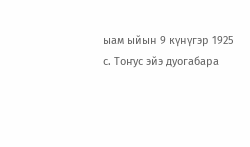ыам ыйын 9 күнүгэр 1925 с. Тоҥус эйэ дуогабара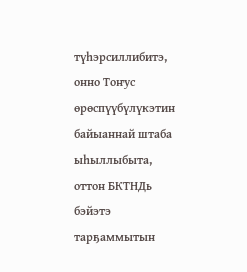түһэрсиллибитэ, онно Тоҥус өрөспүүбүлүкэтин байыаннай штаба ыһыллыбыта, оттон БКТНДь бэйэтэ тарҕаммытын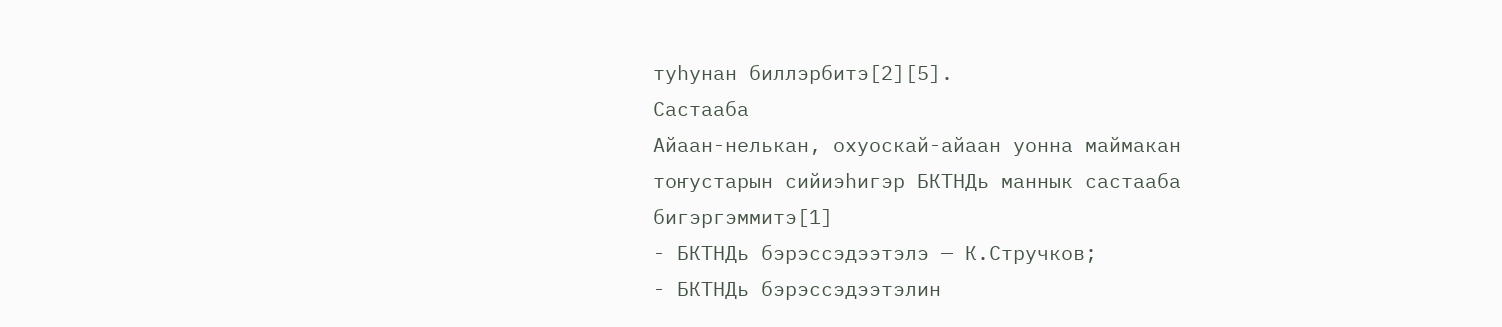туһунан биллэрбитэ[2][5].
Састааба
Айаан-нелькан, охуоскай-айаан уонна маймакан тоҥустарын сийиэһигэр БКТНДь маннык састааба бигэргэммитэ[1]
- БКТНДь бэрэссэдээтэлэ — К.Стручков;
- БКТНДь бэрэссэдээтэлин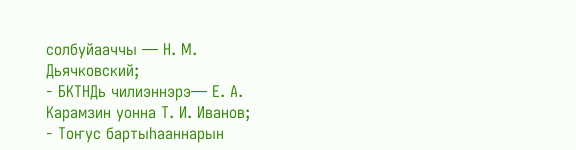солбуйааччы — Н. М. Дьячковский;
- БКТНДь чилиэннэрэ— Е. А. Карамзин уонна Т. И. Иванов;
- Тоҥус бартыһааннарын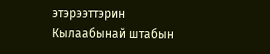этэрээттэрин Кылаабынай штабын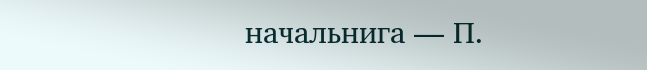начальнига — П.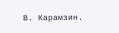В. Карамзин.